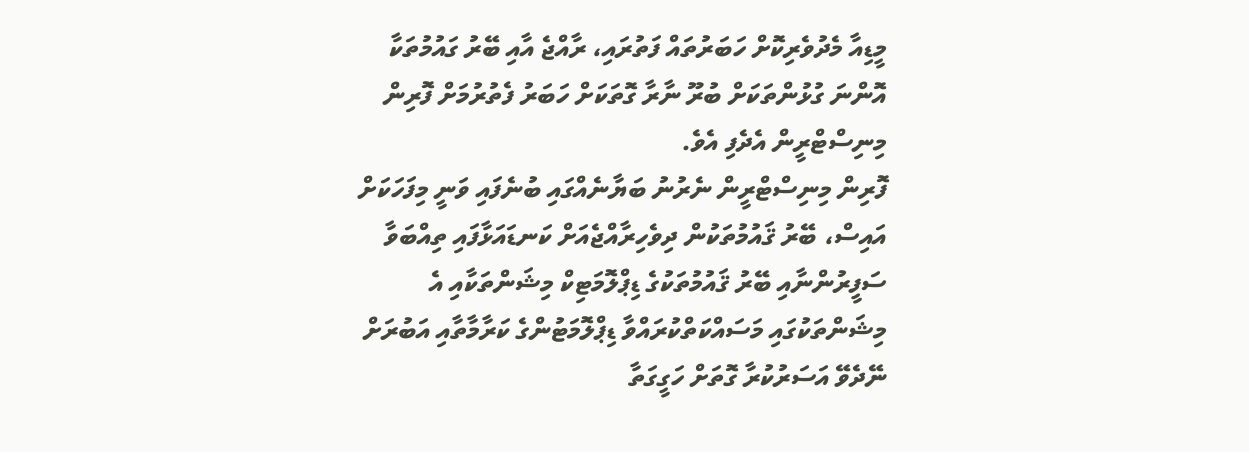މީޑިއާ މެދުވެރިކޮށް ހަބަރުތައް ފަތުރައި، ރާއްޖެ އާއި ބޭރު ގައުމުތަކާ އޮންނަ ގުޅުންތަކަށް ބުރޫ ނާރާ ގޮތަކަށް ހަބަރު ފެތުރުމަށް ފޮރިން މިނިސްޓްރީން އެދެފި އެވެ.
ފޮރިން މިނިސްޓްރީން ނެރުނު ބަޔާނެއްގައި ބުނެފައި ވަނީ މިފަހަކަށް އައިސް، ބޭރު ޤައުމުތަކުން ދިވެހިރާއްޖެއަށް ކަނޑައަޅާފައި ތިއްބަވާ ސަފީރުންނާއި ބޭރު ޤައުމުތަކުގެ ޑިޕްލޮމަޓިކް މިޝަންތަކާއި އެ މިޝަންތަކުގައި މަސައްކަތްކުރައްވާ ޑިޕްލޮމަޓުންގެ ކަރާމާތާއި އަބުރަށް ނޭދެވޭ އަސަރުކުރާ ގޮތަށް ހަގީގަތާ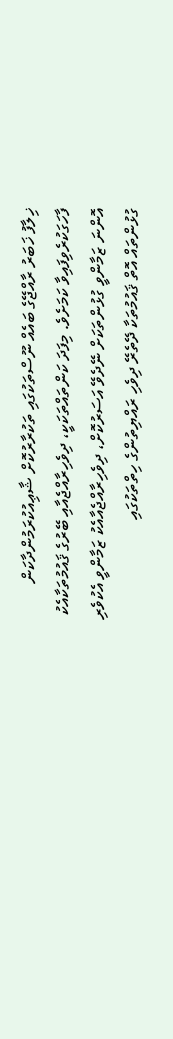ޚިލާފު ޚަބަރު ރާއްޖޭގެ ބައެއް ނޫސްތަކުގައި ތަކުރާރުކޮށް ޝާޢިއުކުރަމުންދާކަން ފާހަގަކުރެވިފައިވާ ކަމަށެވެ. މިފަދަ ކަންތައްތަކަކީ، ދިވެހިރާއްޖެއާއި ބޭރުގެ ޤައުމުތަކާއެކު އޮންނަ ޒަމާންވީ ގުޅުންތަކަށް ނޭދެވޭ އަސަރުކޮށް، ދިވެހިރާއްޖެއާއެކު ޒަމާންވީ އެކުވެރި ގުޅުންތައް އޮތް ޤައުމުތަކާ ދޭތެރޭ ދިވެހި ރައްޔިތުންގެ ހިތްތަކުގައި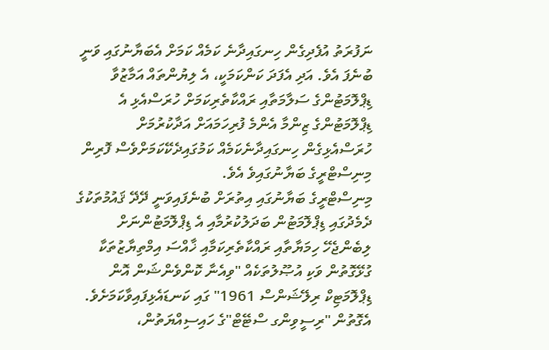ނަފުރަތު އުފެދިގެން ހިނގައިދާނެ ކަމެއް ކަމަށް އެބަޔާނުގައި ވަނީ ބުނެފަ އެވެ. އަދި އެފަދަ ކަންކަމަކީ، އެ ލިޔުންތައް އަމާޒުވާ ޑިޕްލޮމަޓުންގެ ސަލާމަތާއި ރައްކާތެރިކަމަށް ހުރަސްއެޅި އެ ޑިޕްލޮމަޓުންގެ ޒިންމާ އެންމެ ފުރިހަމައަށް އަދާކުރުމަށް ހުރަސްއެޅިގެން ހިނގައިދާނެކަމެއް ކަމުގައިދެކޭކަމަށްވެސް ފޮރިން މިނިސްޓްރީގެ ބަޔާނުގައިވެ އެވެ.
މިނިސްޓްރީގެ ބަޔާނުގައި އިތުރަށް ބުނެފައިވަނީ ދޭދޭ ޤައުމުތަކުގެ ދެމެދުގައި ޑިޕްލޮމަޓުން ބަދަލުކުރުމާއި އެ ޑިޕްލޮމަޓުންނަށް ލިބެންޖެހޭ ހިމަޔާތާއި ރައްކާތެރިކަމާއި ޚާއްސަ އިމްތިޔާޒުތަކާ ގުޅޭގޮތުން ވަކި އުޞޫލުތަކެއް "ވިއެނާ ކޮންވެންޝަން އޮން ޑިޕްލޮމަޓިކް ރިލޭޝަންސް 1961" ގައި ކަނޑައެޅިފައިވާކަމަށެވެ. އެގޮތުން "ރިސީވިންގ ސްޓޭޓް"ގެ ހައިސިއްޔަތުން،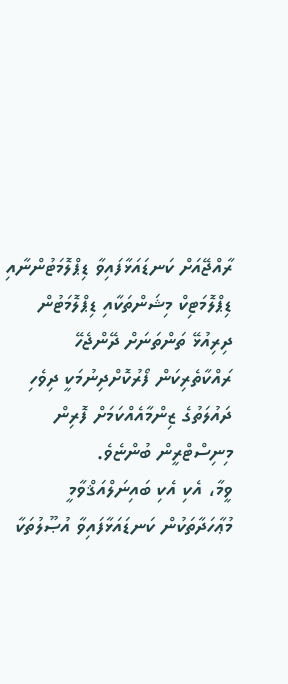ރާއްޖޭއަށް ކަނޑައަޅާފައިވާ ޑިޕްލޮމަޓުންނާއި ޑިޕްލޮމަޓިކް މިޝަންތަކާއި ޑިޕްލޮމަޓުން ދިރިއުޅޭ ތަންތަނަށް ދޭންޖެހޭ ރައްކާތެރިކަން ފޯރުކޮށްދިނުމަކީ ދިވެހި ދައުލަތުގެ ޒިންމާއެއްކަމަށް ފޮރިން މިނިސްޓްރީން ބުންޏެވެ.
ވީމާ، އެކި އެކި ބައިނަލްއަޤްވާމީ މުޢާހަދާތަކުން ކަނޑައަޅާފައިވާ އުޞޫލުތަކާ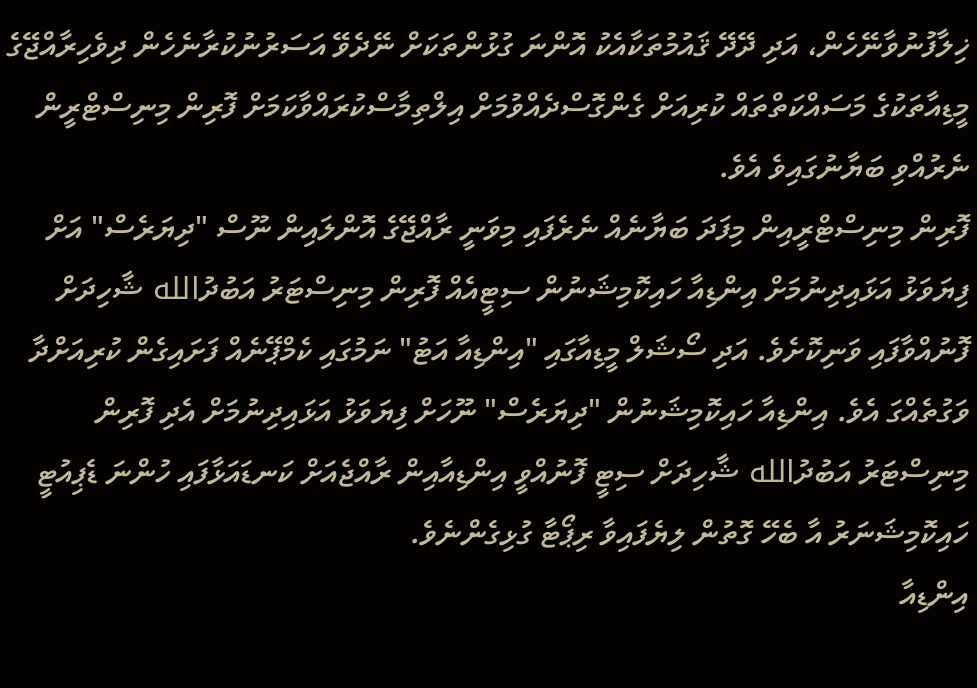ޚިލާފުނުވާނޭހެން، އަދި ދޭދޭ ޤައުމުތަކާއެކު އޮންނަ ގުޅުންތަކަށް ނޭދެވޭ އަސަރުނުކުރާނެހެން ދިވެހިރާއްޖޭގެ މީޑިއާތަކުގެ މަސައްކަތްތައް ކުރިއަށް ގެންގޮސްދެއްވުމަށް އިލްތިމާސްކުރައްވާކަމަށް ފޮރިން މިނިސްޓްރީން ނެރުއްވި ބަޔާނުގައިވެ އެވެ.
ފޮރިން މިނިސްޓްރީއިން މިފަދަ ބަޔާނެއް ނެރެފައި މިވަނީ ރާއްޖޭގެ އޮންލައިން ނޫސް "ދިޔަރެސް" އަށް ފިޔަވަޅު އަޅައިދިނުމަށް އިންޑިއާ ހައިކޮމިޝަނުން ސިޓީއެއް ފޮރިން މިނިސްޓަރު އަބުދުالله ޝާހިދަށް ފޮނުއްވާފައި ވަނިކޮށެވެ. އަދި ސޯޝަލް މީޑިއާގައި "އިންޑިއާ އަޓު" ނަމުގައި ކެމްޕޭނެއް ފަށައިގެން ކުރިއަށްދާ ވަގުތެއްގަ އެވެ. އިންޑިއާ ހައިކޮމިޝަނުން "ދިޔަރެސް" ނޫހަށް ފިޔަވަޅު އަޅައިދިނުމަށް އެދި ފޮރިން މިނިސްޓަރު އަބުދުالله ޝާހިދަށް ސިޓީ ފޮނުއްވީ އިންޑިއާއިން ރާއްޖެއަށް ކަނޑައަޅާފައި ހުންނަ ޑެޕިއުޓީ ހައިކޮމިޝަނަރު އާ ބެހޭ ގޮތުން ލިޔެފައިވާ ރިޕޯޓާ ގުޅިގެންނެވެ.
އިންޑިއާ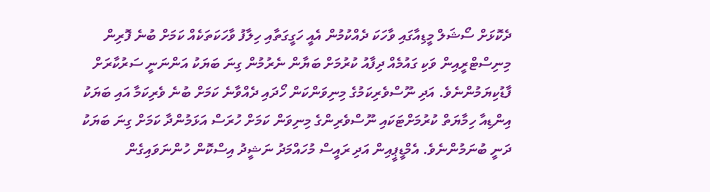ދެކޮޅަށް ސޯޝަލް މީޑިއާގައި ވާހަކަ ދެއްކުމުން އެއީ ހަގީގަތާއި ހިލާފު ވާހަކަތަކެއް ކަމަށް ބުނެ ފޮރިން މިނިސްޓްރީއިން ވަކި ގައުމެއް ދިފާއު ކުރުމަށް ބަޔާން ނެރުމުން ގިނަ ބަޔަކު އަންނަނީ ސަރުކާރަށް ފާޑުކިޔަމުންނެވެ. އަދި ނޫސްވެރިކަމުގެ މިނިވަންކަން ހޯދައި ދެއްވާނެ ކަމަށް ބުނެ ވެރިކަމާ އައި ބަޔަކު އިންޑިއާ ހިމާޔަތް ކުރުމަށްޓަކައި ނޫސްވެރިންގެ މިނިވަން ކަމަށް ހުރަސް އަޅަމުންދާ ކަމަށް ގިނަ ބަޔަކު ދަނީ ބުނަމުންނެވެ. އެމްޑީޕީއިން އަދި ރައީސް މުހައްމަދު ނަޝީދު އިސްކޮން ހުންނަވައިގެން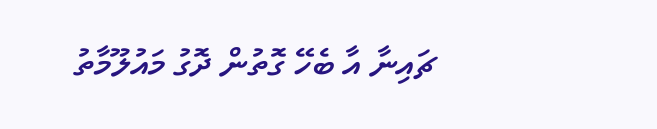ޗައިނާ އާ ބެހޭ ގޮތުން ދޮގު މައުލޫމާތު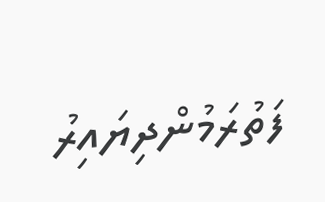ފަތުރަމުންދިޔައިރު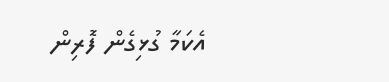އެކަމާ ގުޅިގެން ފޮރިން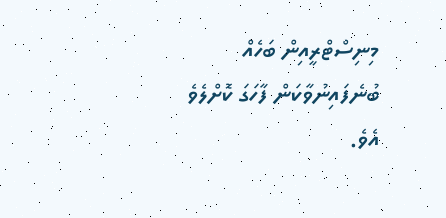މިނިސްޓްރީއިން ބަހެއް ބުނެފައިނުވާކަން ފާހަގަ ކޮށްލެވެ އެވެ.